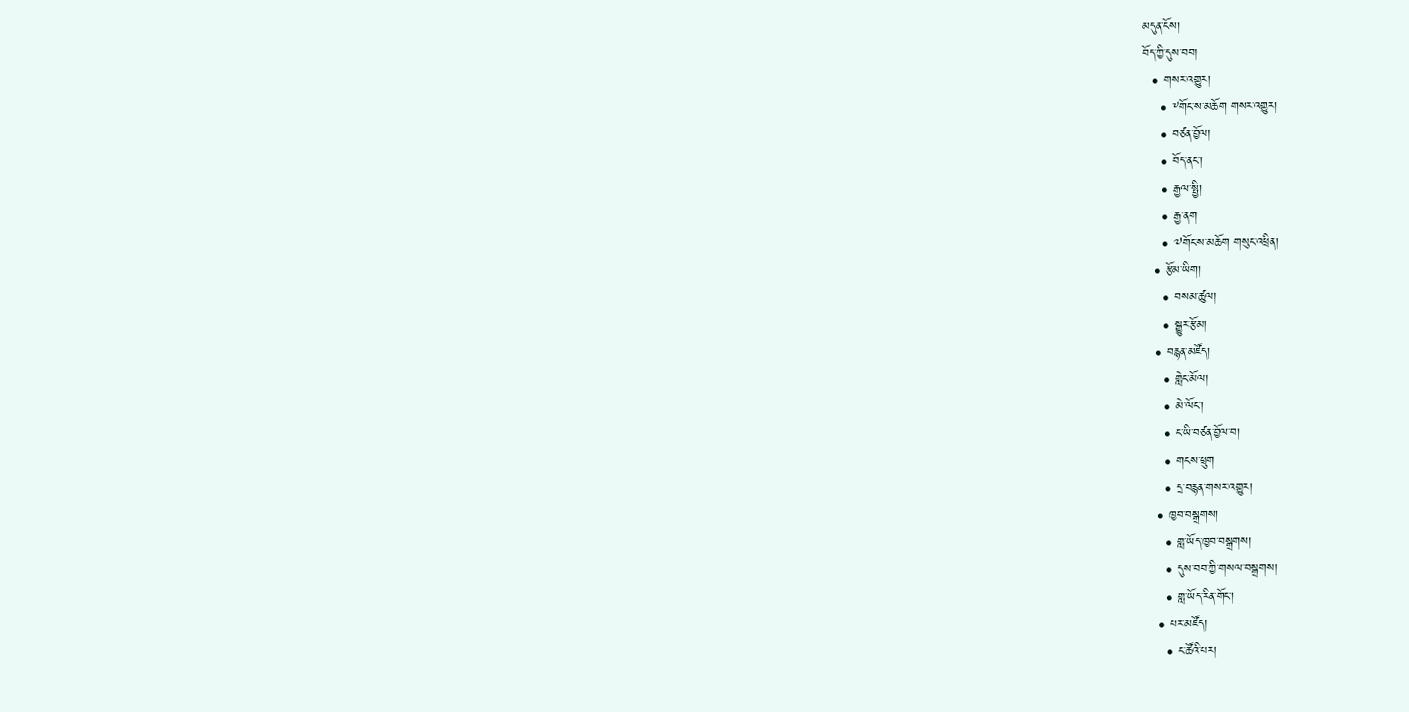མདུན་ངོས།
བོད་ཀྱི་དུས་བབ།
  • གསར་འགྱུར།
    • ༸གོང་ས་མཆོག གསར་འགྱུར།
    • བཙན་བྱོལ།
    • བོད་ནང་།
    • རྒྱལ་སྤྱི།
    • རྒྱ་ནག
    • ༧གོང་ས་མཆོག གསུང་འཕྲིན།
  • རྩོམ་ཡིག།
    • བསམ་ཚུལ།
    • སྒྱུར་རྩོམ།
  • བརྙན་མཛོད།
    • གླེང་མོལ།
    • མེ་ལོང་།
    • ང་ཡི་བཙན་བྱོལ་བ།
    • གངས་ཕྲུག
    • དྲ་བརྙན་གསར་འགྱུར།
  • ཁྱབ་བསྒྲགས།
    • གླ་ཡོད་ཁྱབ་བསྒྲགས།
    • དུས་བབ་ཀྱི་གསལ་བསྒྲགས།
    • གླ་ཡོད་རིན་གོང་།
  • པར་མཛོད།
    • ང་ཚོའི་པར།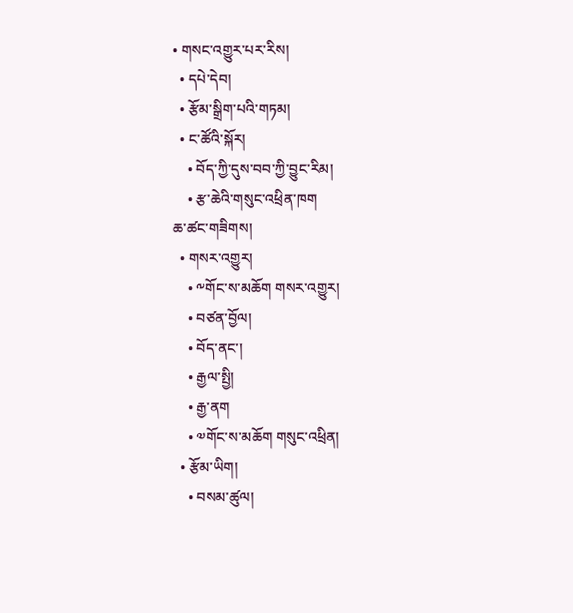• གསང་འགྱུར་པར་རིས།
  • དཔེ་དེབ།
  • རྩོམ་སྒྲིག་པའི་གཏམ།
  • ང་ཚོའི་སྐོར།
    • བོད་ཀྱི་དུས་བབ་ཀྱི་བྱུང་རིམ།
    • རྩ་ཆེའི་གསུང་འཕྲིན་ཁག
ཆ་ཚང་གཟིགས།
  • གསར་འགྱུར།
    • ༸གོང་ས་མཆོག གསར་འགྱུར།
    • བཙན་བྱོལ།
    • བོད་ནང་།
    • རྒྱལ་སྤྱི།
    • རྒྱ་ནག
    • ༧གོང་ས་མཆོག གསུང་འཕྲིན།
  • རྩོམ་ཡིག།
    • བསམ་ཚུལ།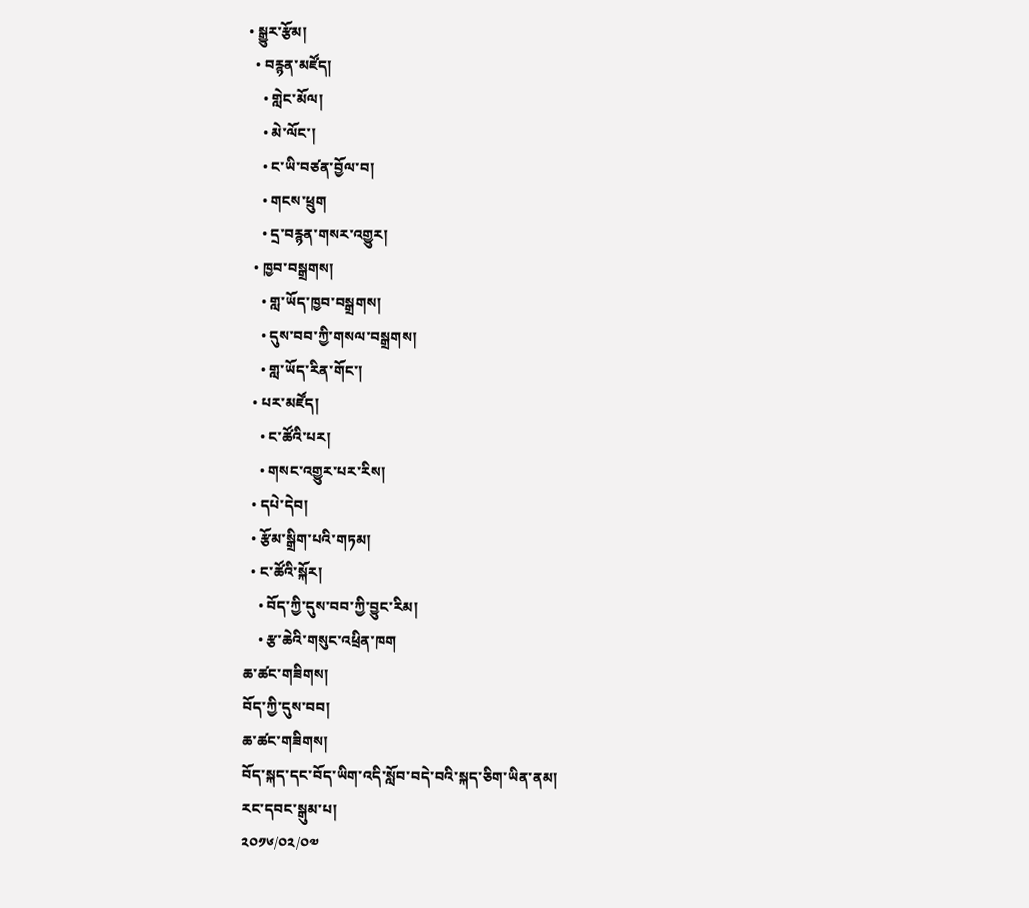• སྒྱུར་རྩོམ།
  • བརྙན་མཛོད།
    • གླེང་མོལ།
    • མེ་ལོང་།
    • ང་ཡི་བཙན་བྱོལ་བ།
    • གངས་ཕྲུག
    • དྲ་བརྙན་གསར་འགྱུར།
  • ཁྱབ་བསྒྲགས།
    • གླ་ཡོད་ཁྱབ་བསྒྲགས།
    • དུས་བབ་ཀྱི་གསལ་བསྒྲགས།
    • གླ་ཡོད་རིན་གོང་།
  • པར་མཛོད།
    • ང་ཚོའི་པར།
    • གསང་འགྱུར་པར་རིས།
  • དཔེ་དེབ།
  • རྩོམ་སྒྲིག་པའི་གཏམ།
  • ང་ཚོའི་སྐོར།
    • བོད་ཀྱི་དུས་བབ་ཀྱི་བྱུང་རིམ།
    • རྩ་ཆེའི་གསུང་འཕྲིན་ཁག
ཆ་ཚང་གཟིགས།
བོད་ཀྱི་དུས་བབ།
ཆ་ཚང་གཟིགས།
བོད་སྐད་དང་བོད་ཡིག་འདི་སློབ་བདེ་བའི་སྐད་ཅིག་ཡིན་ནམ།
རང་དབང་སྒུམ་པ།
༢༠༡༦/༠༢/༠༧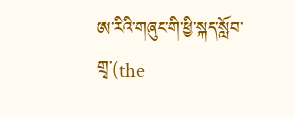ཨ་རིའི་གཞུང་གི་ཕྱི་སྐད་སློབ་གྲྭ་(the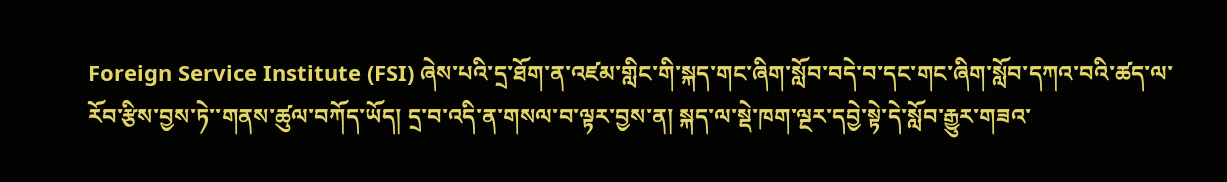Foreign Service Institute (FSI) ཞེས་པའི་དྲ་ཐོག་ན་འཛམ་གླིང་གི་སྐད་གང་ཞིག་སློབ་བདེ་བ་དང་གང་ཞིག་སློབ་དཀའ་བའི་ཚད་ལ་རོབ་རྩིས་བྱས་ཏེ་་གནས་ཚུལ་བཀོད་ཡོད། དྲ་བ་འདི་ན་གསལ་བ་ལྟར་བྱས་ན། སྐད་ལ་སྡེ་ཁག་ལྔར་དབྱེ་སྟེ་དེ་སློབ་རྒྱུར་གཟའ་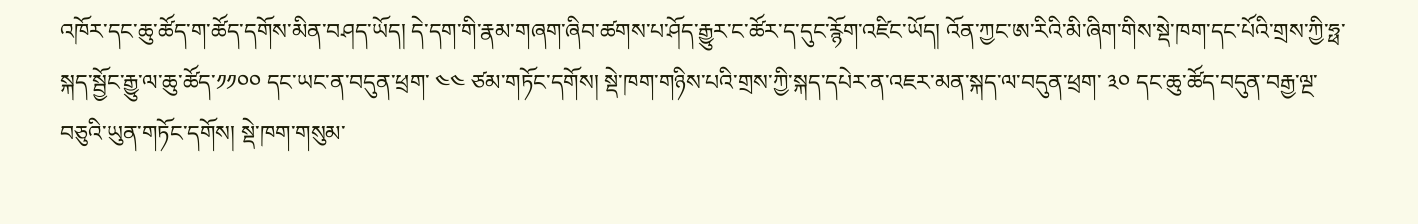འཁོར་དང་ཆུ་ཚོད་ག་ཚོད་དགོས་མིན་བཤད་ཡོད། དེ་དག་གི་རྣམ་གཞག་ཞིབ་ཚགས་པ་ཤོད་རྒྱུར་ང་ཚོར་ད་དུང་རྙོག་འཛིང་ཡོད། འོན་ཀྱང་ཨ་རིའི་མི་ཞིག་གིས་སྡེ་ཁག་དང་པོའི་གྲས་ཀྱི་ཧྥ་སྐད་སྦྱོང་རྒྱུ་ལ་ཆུ་ཚོད་༡༡༠༠ དང་ཡང་ན་བདུན་ཕྲག་ ༤༤ ཙམ་གཏོང་དགོས། སྡེ་ཁག་གཉིས་པའི་གྲས་ཀྱི་སྐད་དཔེར་ན་འཇར་མན་སྐད་ལ་བདུན་ཕྲག་ ༣༠ དང་ཆུ་ཚོད་བདུན་བརྒྱ་ལྔ་བཅུའི་ཡུན་གཏོང་དགོས། སྡེ་ཁག་གསུམ་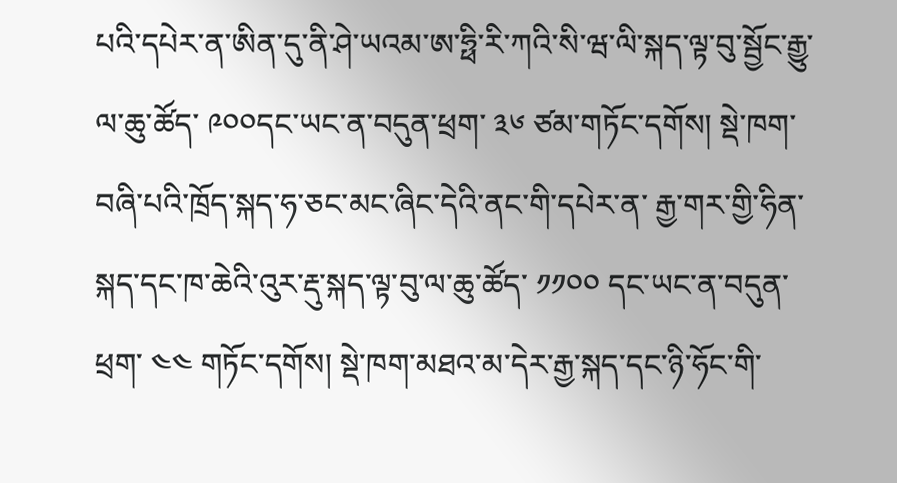པའི་དཔེར་ན་ཨིན་དུ་ནི་ཤེ་ཡའམ་ཨ་ཧྥི་རི་ཀའི་སི་ཝ་ལི་སྐད་ལྟ་བུ་སྦྱོང་རྒྱུ་ལ་ཆུ་ཚོད་ ༩༠༠དང་ཡང་ན་བདུན་ཕྲག་ ༣༦ ཙམ་གཏོང་དགོས། སྡེ་ཁག་བཞི་པའི་ཁྲོད་སྐད་ཧ་ཅང་མང་ཞིང་དེའི་ནང་གི་དཔེར་ན་ རྒྱ་གར་གྱི་ཧིན་སྐད་དང་ཁ་ཆེའི་འུར་རྡུ་སྐད་ལྟ་བུ་ལ་ཆུ་ཚོད་ ༡༡༠༠ དང་ཡང་ན་བདུན་ཕྲག་ ༤༤ གཏོང་དགོས། སྡེ་ཁག་མཐའ་མ་དེར་རྒྱ་སྐད་དང་ཉི་ཧོང་གི་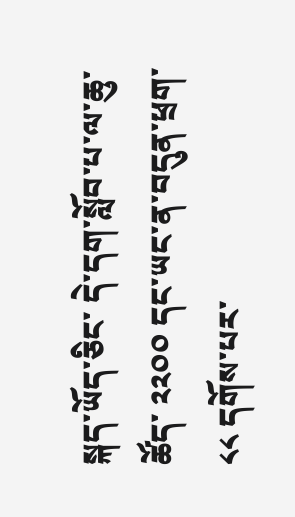སྐད་ཡོད་ཅིང་ དེ་དག་སློབ་པ་ལ་ཆུ་ཚོད་ ༢༢༠༠ དང་ཡང་ན་བདུན་ཕྲག་ ༨༨ དགོས་པར་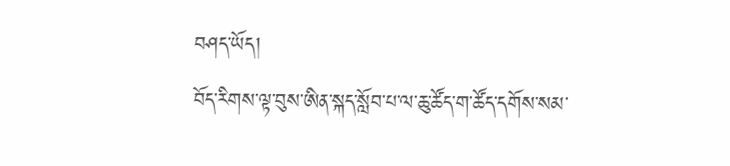བཤད་ཡོད།
བོད་རིགས་ལྟ་བུས་ཨིན་སྐད་སློབ་པ་ལ་ཆུ་ཚོད་ག་ཚོད་དགོས་སམ་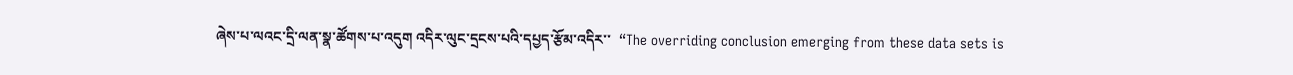ཞེས་པ་ལའང་དྲི་ལན་སྣ་ཚོགས་པ་འདུག འདིར་ལུང་དྲངས་པའི་དཔྱད་རྩོམ་འདིར་་  “The overriding conclusion emerging from these data sets is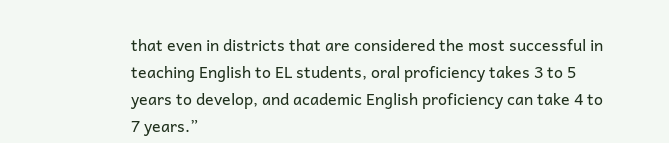that even in districts that are considered the most successful in teaching English to EL students, oral proficiency takes 3 to 5 years to develop, and academic English proficiency can take 4 to 7 years.”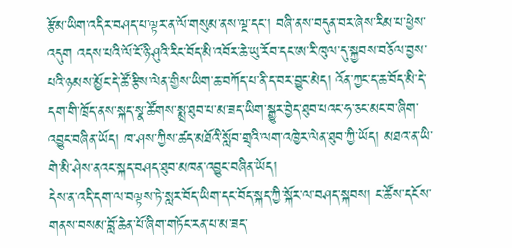རྩོམ་ཡིག་འདིར་བཤད་པ་ལྟར་ན་ལོ་གསུམ་ནས་ལྔ་དང་། བཞི་ནས་བདུན་བར་ཞེས་རིམ་པ་ཕྱེས་འདུག འདས་པའི་ལོ་ངོ་ཉི་ཤུའི་རིང་བོད་མི་འབོར་ཆེ་ཡུ་རོབ་དང་ཨ་རི་ཁུལ་དུ་སྐྱབས་བཅོལ་བྱས་པའི་ཉམས་མྱོང་དེ་ཚོ་རྩིས་ལེན་གྱིས་ཡིག་ཆ་བཀོད་པ་ནི་ད་བར་བྱུང་མེད། འོན་ཀྱང་ད་ཆ་བོད་མི་དེ་དག་གི་ཁྲོད་ནས་སྐད་སྣ་ཚོགས་སྨྲ་ཐུབ་པ་མ་ཟད་ཡིག་སྒྱུར་བྱེད་ཐུབ་པའང་ཧ་ཅང་མང་བ་ཞིག་འབྱུང་བཞིན་ཡོད། ཁ་ཤས་ཀྱིས་ཚད་མཐོའི་སློབ་གྲྭའི་ལག་འཁྱེར་ལེན་ཐུབ་ཀྱི་ཡོད། མཐའ་ན་ཡི་གེ་མི་ཤེས་ནའང་སྐད་བཤད་ཐུབ་མཁན་འབྱུང་བཞིན་ཡོད།
དེས་ན་འདི་དག་ལ་བལྟས་ཏེ་སླར་བོད་ཡིག་དང་བོད་སྐད་ཀྱི་སྐོར་ལ་བཤད་སྐབས། ང་ཚོས་དངོས་གནས་བསམ་བློ་ཆེན་པོ་ཞིག་གཏོང་རན་པ་མ་ཟད་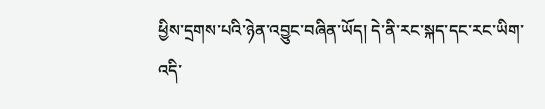ཕྱིས་དྲགས་པའི་ཉེན་འབྱུང་བཞིན་ཡོད། དེ་ནི་རང་སྐད་དང་རང་ཡིག་འདི་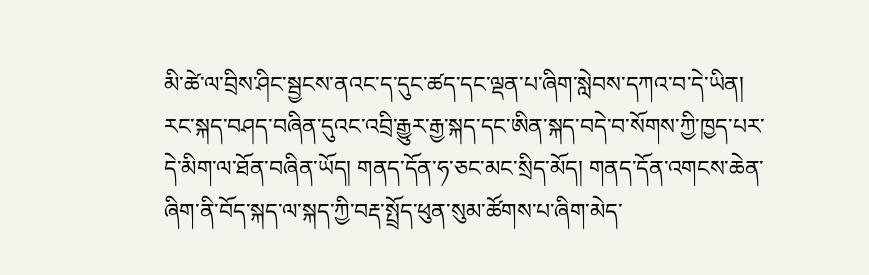མི་ཚེ་ལ་བྲིས་ཤིང་སྦྱངས་ནའང་ད་དུང་ཚད་དང་ལྡན་པ་ཞིག་སླེབས་དཀའ་བ་དེ་ཡིན། རང་སྐད་བཤད་བཞིན་དུའང་འབྲི་རྒྱུར་རྒྱ་སྐད་དང་ཨིན་སྐད་བདེ་བ་སོགས་ཀྱི་ཁྱད་པར་དེ་མིག་ལ་ཐོན་བཞིན་ཡོད། གནད་དོན་ཧ་ཅང་མང་སྲིད་མོད། གནད་དོན་འགངས་ཆེན་ཞིག་ནི་བོད་སྐད་ལ་སྐད་ཀྱི་བརྡ་སྤྲོད་ཕུན་སུམ་ཚོགས་པ་ཞིག་མེད་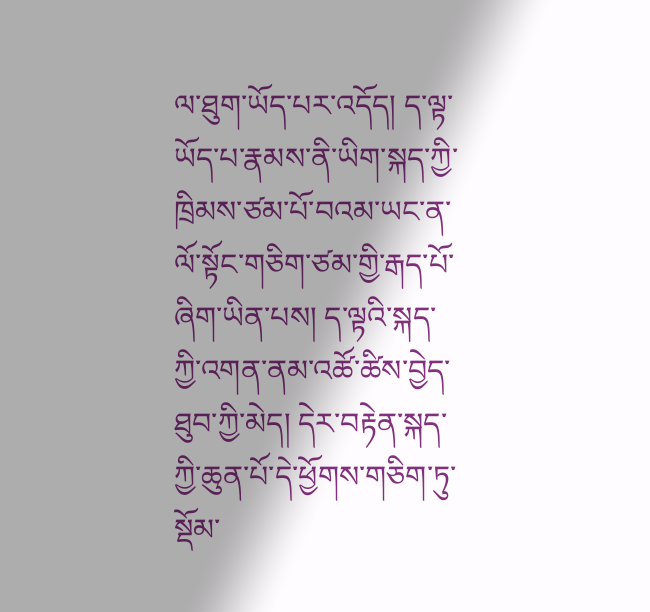ལ་ཐུག་ཡོད་པར་འདོད། ད་ལྟ་ཡོད་པ་རྣམས་ནི་ཡིག་སྐད་ཀྱི་ཁྲིམས་ཙམ་པོ་བའམ་ཡང་ན་ལོ་སྟོང་གཅིག་ཙམ་གྱི་རྒད་པོ་ཞིག་ཡིན་པས། ད་ལྟའི་སྐད་ཀྱི་འགན་ནམ་འཚོ་ཚིས་བྱེད་ཐུབ་ཀྱི་མེད། དེར་བརྟེན་སྐད་ཀྱི་ཆུན་པོ་དེ་ཕྱོགས་གཅིག་ཏུ་སྡོམ་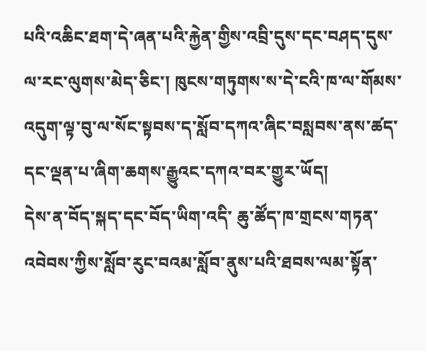པའི་འཆིང་ཐག་དེ་ཞན་པའི་རྐྱེན་གྱིས་འབྲི་དུས་དང་བཤད་དུས་ལ་རང་ལུགས་མེད་ཅིང་། ཁུངས་གཏུགས་ས་དེ་ངའི་ཁ་ལ་གོམས་འདུག་ལྟ་བུ་ལ་སོང་སྟབས་ད་སློབ་དཀའ་ཞིང་བསླབས་ནས་ཚད་དང་ལྡན་པ་ཞིག་ཆགས་རྒྱུའང་དཀའ་བར་གྱུར་ཡོད།
དེས་ན་བོད་སྐད་དང་བོད་ཡིག་འདི་ ཆུ་ཚོད་ཁ་གྲངས་གཏན་འབེབས་ཀྱིས་སློབ་རུང་བའམ་སློབ་ནུས་པའི་ཐབས་ལམ་སྟོན་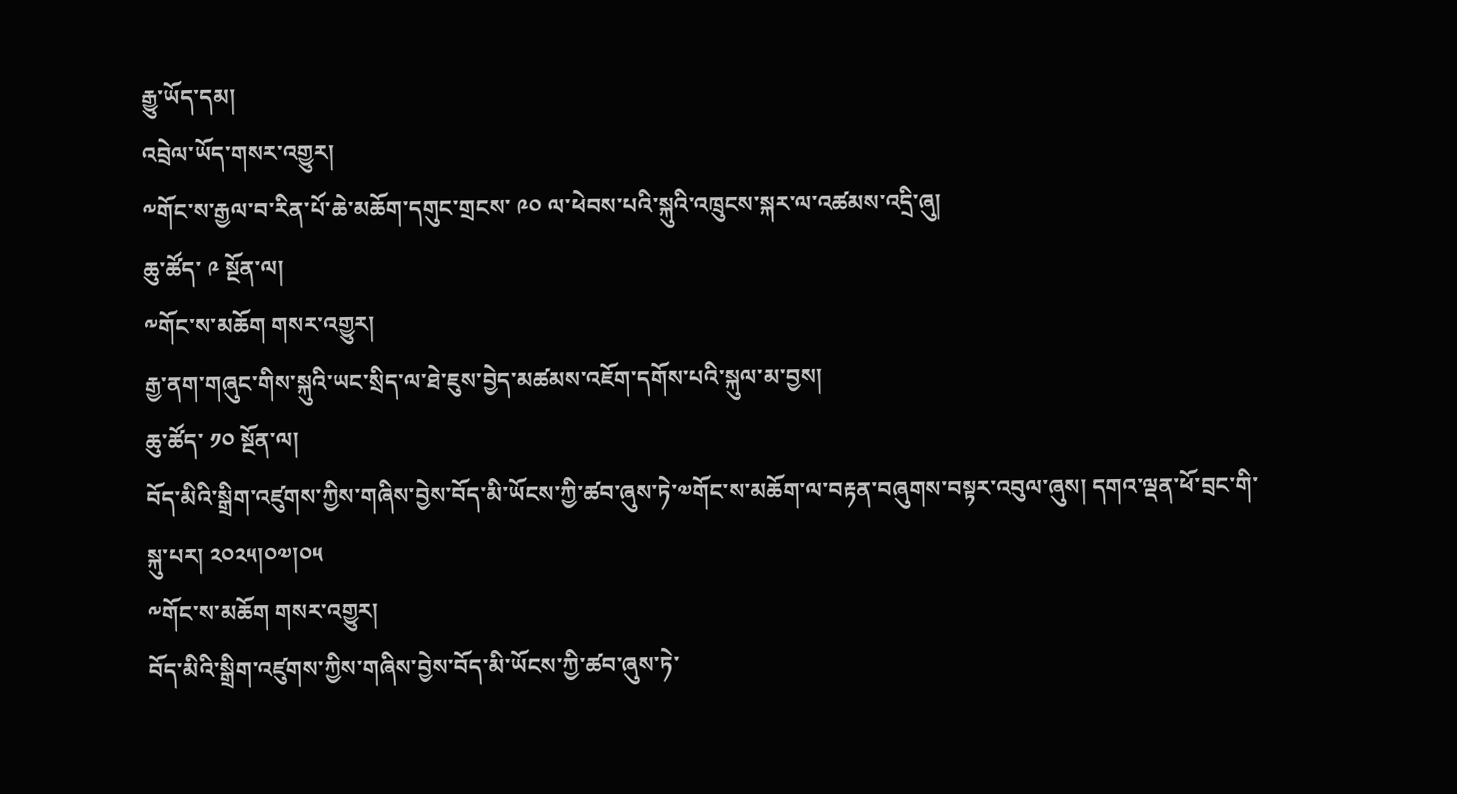རྒྱུ་ཡོད་དམ།
འབྲེལ་ཡོད་གསར་འགྱུར།
༸གོང་ས་རྒྱལ་བ་རིན་པོ་ཆེ་མཆོག་དགུང་གྲངས་ ༩༠ ལ་ཕེབས་པའི་སྐུའི་འཁྲུངས་སྐར་ལ་འཚམས་འདྲི་ཞུ།
ཆུ་ཚོད་ ༩ སྔོན་ལ།
༸གོང་ས་མཆོག གསར་འགྱུར།
རྒྱ་ནག་གཞུང་གིས་སྐུའི་ཡང་སྲིད་ལ་ཐེ་ཇུས་བྱེད་མཚམས་འཇོག་དགོས་པའི་སྐུལ་མ་བྱས།
ཆུ་ཚོད་ ༡༠ སྔོན་ལ།
བོད་མིའི་སྒྲིག་འཛུགས་ཀྱིས་གཞིས་བྱེས་བོད་མི་ཡོངས་ཀྱི་ཚབ་ཞུས་ཏེ་༧གོང་ས་མཆོག་ལ་བརྟན་བཞུགས་བསྟར་འབུལ་ཞུས། དགའ་ལྡན་ཕོ་བྲང་གི་སྐུ་པར། ༢༠༢༥།༠༧།༠༥
༸གོང་ས་མཆོག གསར་འགྱུར།
བོད་མིའི་སྒྲིག་འཛུགས་ཀྱིས་གཞིས་བྱེས་བོད་མི་ཡོངས་ཀྱི་ཚབ་ཞུས་ཏེ་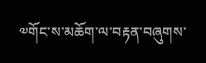༧གོང་ས་མཆོག་ལ་བརྟན་བཞུགས་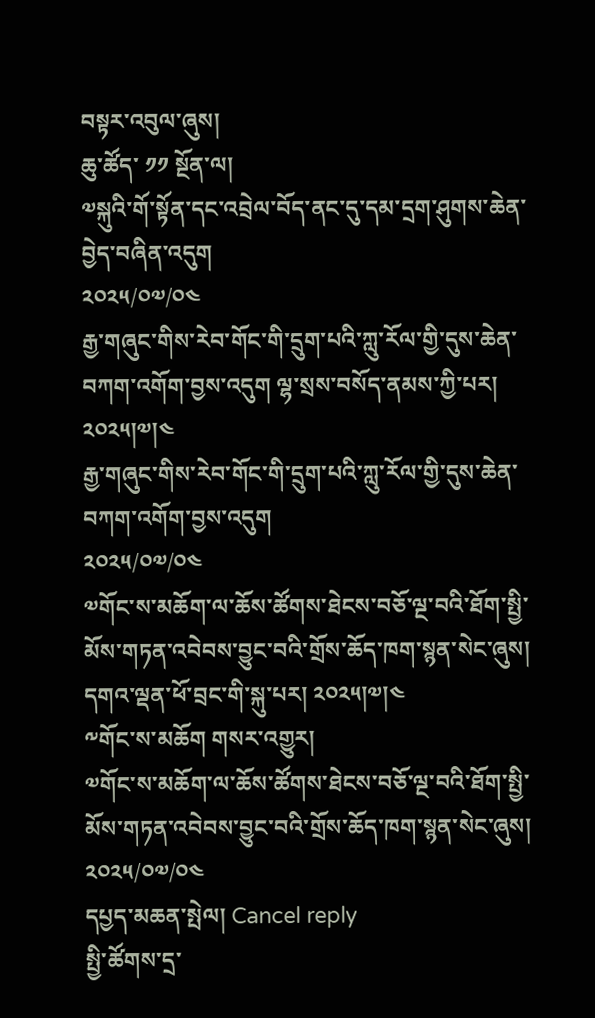བསྟར་འབུལ་ཞུས།
ཆུ་ཚོད་ ༡༡ སྔོན་ལ།
༧སྐུའི་གོ་སྟོན་དང་འབྲེལ་བོད་ནང་དུ་དམ་དྲག་ཤུགས་ཆེན་བྱེད་བཞིན་འདུག
༢༠༢༥/༠༧/༠༤
རྒྱ་གཞུང་གིས་རེབ་གོང་གི་དྲུག་པའི་ཀླུ་རོལ་གྱི་དུས་ཆེན་བཀག་འགོག་བྱས་འདུག ལྷ་སྲས་བསོད་ནམས་ཀྱི་པར། ༢༠༢༥།༧།༤
རྒྱ་གཞུང་གིས་རེབ་གོང་གི་དྲུག་པའི་ཀླུ་རོལ་གྱི་དུས་ཆེན་བཀག་འགོག་བྱས་འདུག
༢༠༢༥/༠༧/༠༤
༧གོང་ས་མཆོག་ལ་ཆོས་ཚོགས་ཐེངས་བཅོ་ལྔ་བའི་ཐོག་སྤྱི་མོས་གཏན་འབེབས་བྱུང་བའི་གྲོས་ཆོད་ཁག་སྙན་སེང་ཞུས། དགའ་ལྡན་ཕོ་བྲང་གི་སྐུ་པར། ༢༠༢༥།༧།༤
༸གོང་ས་མཆོག གསར་འགྱུར།
༧གོང་ས་མཆོག་ལ་ཆོས་ཚོགས་ཐེངས་བཅོ་ལྔ་བའི་ཐོག་སྤྱི་མོས་གཏན་འབེབས་བྱུང་བའི་གྲོས་ཆོད་ཁག་སྙན་སེང་ཞུས།
༢༠༢༥/༠༧/༠༤
དཔྱད་མཆན་སྤེལ། Cancel reply
སྤྱི་ཚོགས་དྲ་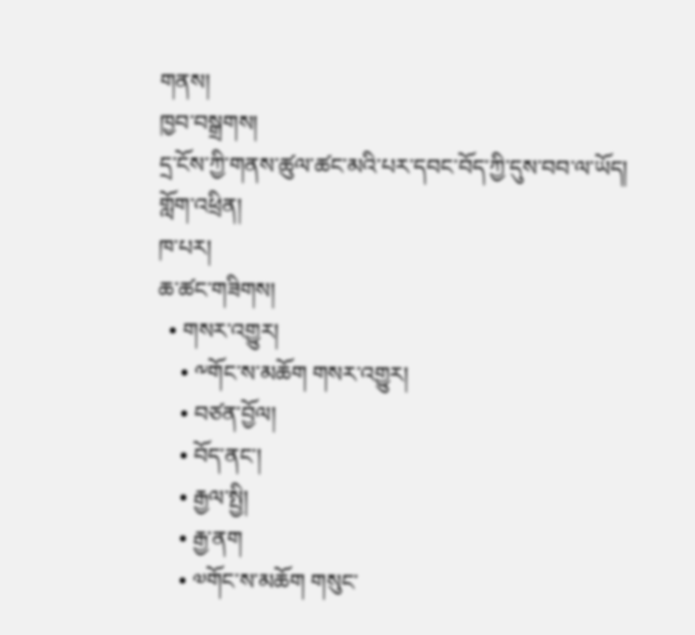གནས།
ཁྱབ་བསྒྲགས།
དྲ་ངོས་ཀྱི་གནས་ཚུལ་ཚང་མའི་པར་དབང་བོད་ཀྱི་དུས་བབ་ལ་ཡོད།
གློག་འཕྲིན།
ཁ་པར།
ཆ་ཚང་གཟིགས།
  • གསར་འགྱུར།
    • ༸གོང་ས་མཆོག གསར་འགྱུར།
    • བཙན་བྱོལ།
    • བོད་ནང་།
    • རྒྱལ་སྤྱི།
    • རྒྱ་ནག
    • ༧གོང་ས་མཆོག གསུང་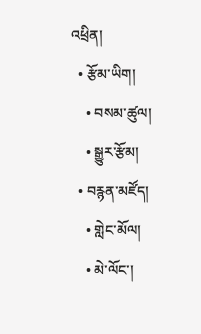འཕྲིན།
  • རྩོམ་ཡིག།
    • བསམ་ཚུལ།
    • སྒྱུར་རྩོམ།
  • བརྙན་མཛོད།
    • གླེང་མོལ།
    • མེ་ལོང་།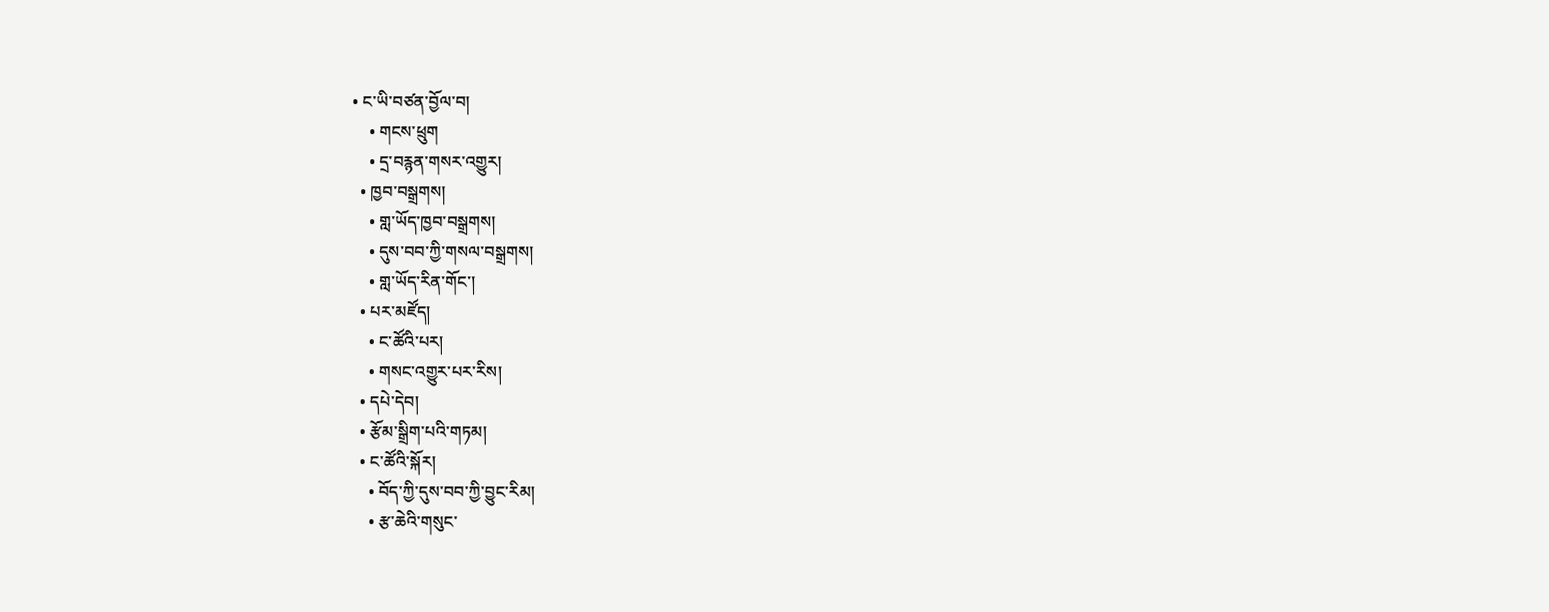• ང་ཡི་བཙན་བྱོལ་བ།
    • གངས་ཕྲུག
    • དྲ་བརྙན་གསར་འགྱུར།
  • ཁྱབ་བསྒྲགས།
    • གླ་ཡོད་ཁྱབ་བསྒྲགས།
    • དུས་བབ་ཀྱི་གསལ་བསྒྲགས།
    • གླ་ཡོད་རིན་གོང་།
  • པར་མཛོད།
    • ང་ཚོའི་པར།
    • གསང་འགྱུར་པར་རིས།
  • དཔེ་དེབ།
  • རྩོམ་སྒྲིག་པའི་གཏམ།
  • ང་ཚོའི་སྐོར།
    • བོད་ཀྱི་དུས་བབ་ཀྱི་བྱུང་རིམ།
    • རྩ་ཆེའི་གསུང་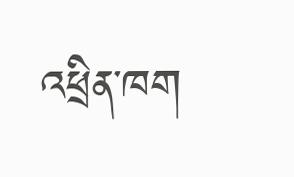འཕྲིན་ཁག